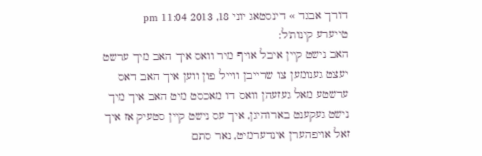דורך אבגד » דינסטאג יוני 18, 2013 11:04 pm
טייערע קינות'ל:
האב נישט קיין איבל אויף מיר וואס איך האב מיך ערשט יעצט גענומען צו שרייבן ווייל פון ווען איך האב דאס ערשטע מאל געזעהן וואס דו מאכסט מיט האב איך מיך נישט געקענט בארוהיגן, איך עס נישט קיין סטעיק אז איך זאל אויפהערן אינדערמיט, נאר סתם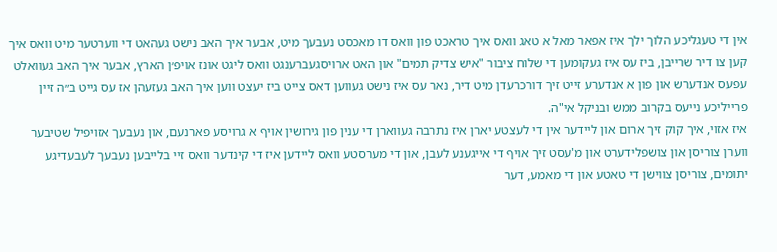אין די טעגליכע הלוך ילך איז אפאר מאל א טאג וואס איך טראכט פון וואס דו מאכסט נעבעך מיט, אבער איך האב נישט געהאט די ווערטער מיט וואס איך קען צו דיר שרייבן, ביז עס איז געקומען די שלוח ציבור "איש צדיק תמים" און האט ארויסגעברענגט וואס ליגט אונז אויפ׳ן הארץ, אבער איך האב געוואלט עפעס אנדערש און פון א אנדערע זייט זיך דורכרעדן מיט דיר, נאר עס איז נישט געווען דאס צייט ביז יעצט ווען איך האב געזעהן אז עס גייט ב״ה זיין פרייליכע נייעס בקרוב ממש ובניקל אי"ה.
איז אזוי, איך קוק זיך ארום און ליידער אין די לעצטע יארן איז נתרבה געווארן די ענין פון גירושין אויף א גרויסע פארנעם, און נעבעך אזויפיל שטיבער ווערן צוריסן און צושפלידערט און מ'עסט זיך אויף די אייגענע לעבן, און די מערסטע וואס ליידען איז די קינדער וואס זיי בלייבען נעבעך לעבעדיגע יתומים, צוריסן צווישן די טאטע און די מאמע, דער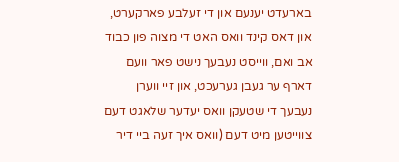בארעדט יענעם און די זעלבע פארקערט, און דאס קינד וואס האט די מצוה פון כבוד אב ואם, ווייסט נעבעך נישט פאר וועם דארף ער געבן גערעכט, און זיי ווערן נעבעך די שטעקן וואס יעדער שלאגט דעם צווייטען מיט דעם (וואס איך זעה ביי דיר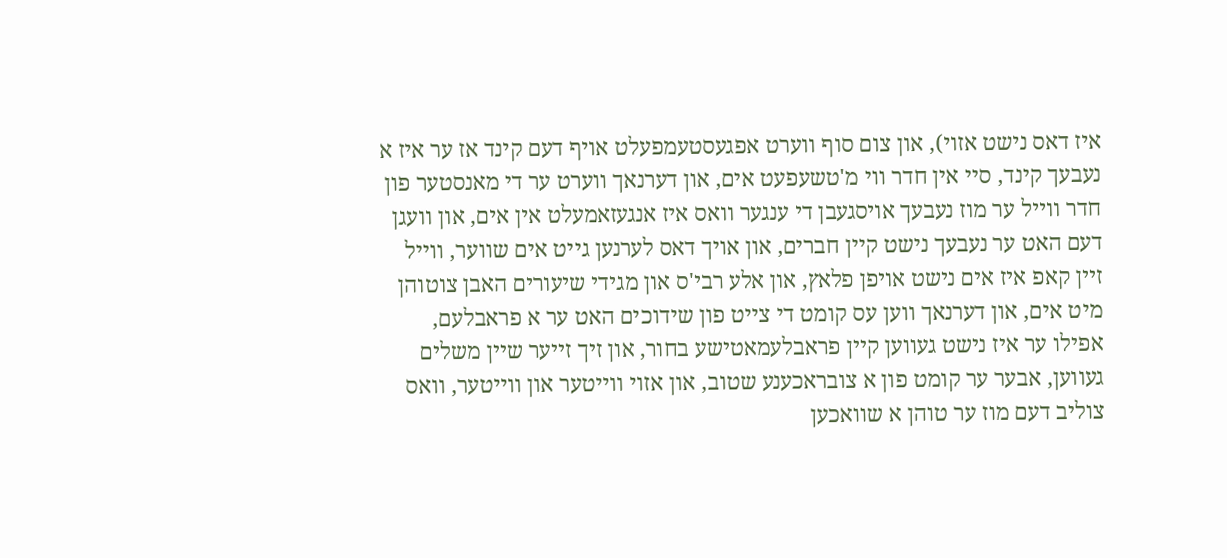איז דאס נישט אזוי), און צום סוף ווערט אפגעסטעמפעלט אויף דעם קינד אז ער איז א נעבעך קינד, סיי אין חדר ווי מ'טשעפעט אים, און דערנאך ווערט ער די מאנסטער פון חדר ווייל ער מוז נעבעך אויסגעבן די ענגער וואס איז אנגעזאמעלט אין אים, און וועגן דעם האט ער נעבעך נישט קיין חברים, און אויך דאס לערנען גייט אים שווער, ווייל זיין קאפ איז אים נישט אויפן פלאץ, און אלע רבי'ס און מגידי שיעורים האבן צוטוהן מיט אים, און דערנאך ווען עס קומט די צייט פון שידוכים האט ער א פראבלעם, אפילו ער איז נישט געווען קיין פראבלעמאטישע בחור, און זיך זייער שיין משלים געווען, אבער ער קומט פון א צובראכענע שטוב, און אזוי ווייטער און ווייטער, וואס צוליב דעם מוז ער טוהן א שוואכען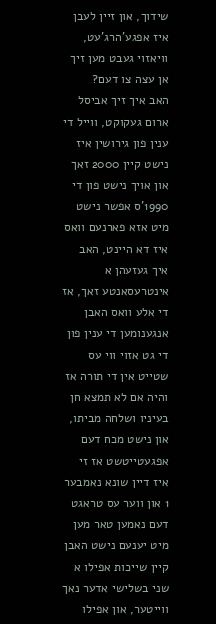שידוך, און זיין לעבן איז אפגע'הרג'עט, וויאזוי געבט מען זיך אן עצה צו דעם?
האב איך זיך אביסל ארום געקוקט, ווייל די ענין פון גירושין איז נישט קיין 2000 זאך און אויך נישט פון די 1990'ס אפשר נישט מיט אזא פארנעם וואס איז דא היינט, האב איך געזעהן א אינטרעסאנטע זאך, אז די אלע וואס האבן אנגענומען די ענין פון די גט אזוי ווי עס שטייט אין די תורה אז והיה אם לא תמצא חן בעיניו ושלחה מביתו, און נישט מכח דעם אפגעטייטשט אז זי איז דיין שונא נאמבער 1 און ווער עס טראגט דעם נאמען טאר מען מיט יענעם נישט האבן קיין שייכות אפילו א שני בשלישי אדער נאך ווייטער, און אפילו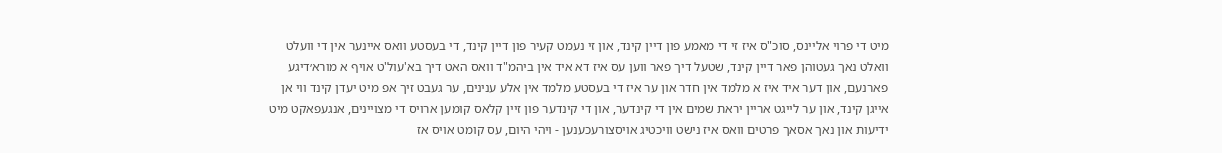מיט די פרוי אליינס, סוכ"ס איז זי די מאמע פון דיין קינד, און זי נעמט קעיר פון דיין קינד, די בעסטע וואס איינער אין די וועלט וואלט נאך געטוהן פאר דיין קינד, שטעל דיך פאר ווען עס איז דא איד אין ביהמ"ד וואס האט דיך בא'עול'ט אויף א מורא׳דיגע פארנעם, און דער איד איז א מלמד אין חדר און ער איז די בעסטע מלמד אין אלע ענינים, ער געבט זיך אפ מיט יעדן קינד ווי אן אייגן קינד, און ער לייגט אריין יראת שמים אין די קינדער, און די קינדער פון זיין קלאס קומען ארויס די מצויינים, אנגעפאקט מיט ידיעות און נאך אסאך פרטים וואס איז נישט וויכטיג אויסצורעכענען - ויהי היום, עס קומט אויס אז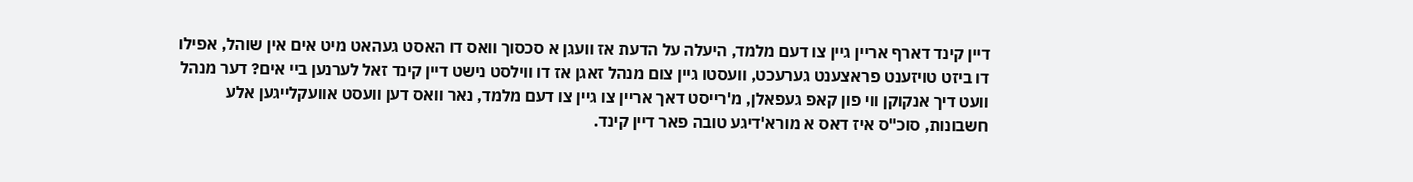דיין קינד דארף אריין גיין צו דעם מלמד, היעלה על הדעת אז וועגן א סכסוך וואס דו האסט געהאט מיט אים אין שוהל, אפילו דו ביזט טויזענט פראצענט גערעכט, וועסטו גיין צום מנהל זאגן אז דו ווילסט נישט דיין קינד זאל לערנען ביי אים? דער מנהל וועט דיך אנקוקן ווי פון קאפ געפאלן, מ'רייסט דאך אריין צו גיין צו דעם מלמד, נאר וואס דען וועסט אוועקלייגען אלע חשבונות, סוכ"ס איז דאס א מורא'דיגע טובה פאר דיין קינד.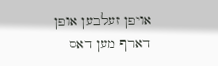אויפן זעלבען אופן דארף מען דאס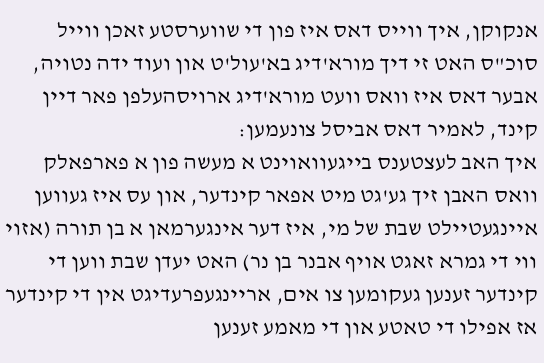אנקוקן, איך ווייס דאס איז פון די שווערסטע זאכן ווייל סוכ"ס האט זי דיך מורא'דיג בא'עול'ט און ועוד ידה נטויה, אבער דאס איז וואס וועט מורא'דיג ארויסהעלפן פאר דיין קינד, לאמיר דאס אביסל צונעמען:
איך האב לעצטענס בייגעוואוינט א מעשה פון א פארפאלק וואס האבן זיך גע'גט מיט אפאר קינדער, און עס איז געווען איינגעטיילט שבת של מי, איז דער אינגערמאן א בן תורה (אזוי ווי די גמרא זאגט אויף אבנר בן נר) האט יעדן שבת ווען די קינדער זענען געקומען צו אים, אריינגעפרעדיגט אין די קינדער אז אפילו די טאטע און די מאמע זענען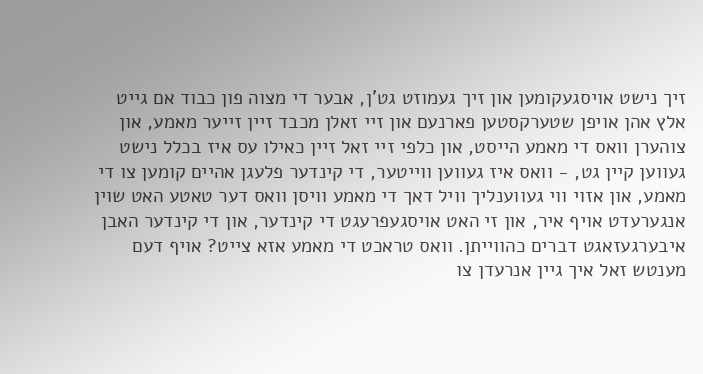זיך נישט אויסגעקומען און זיך געמוזט גט'ן, אבער די מצוה פון כבוד אם גייט אלץ אהן אויפן שטערקסטען פארנעם און זיי זאלן מכבד זיין זייער מאמע, און צוהערן וואס די מאמע הייסט, און כלפי זיי זאל זיין כאילו עס איז בכלל נישט געווען קיין גט, - וואס איז געווען ווייטער, די קינדער פלעגן אהיים קומען צו די מאמע, און אזוי ווי געווענליך וויל דאך די מאמע וויסן וואס דער טאטע האט שוין אנגערעדט אויף איר, און זי האט אויסגעפרעגט די קינדער, און די קינדער האבן איבערגעזאגט דברים כהווייתן. וואס טראכט די מאמע אזא צייט? אויף דעם מענטש זאל איך גיין אנרעדן צו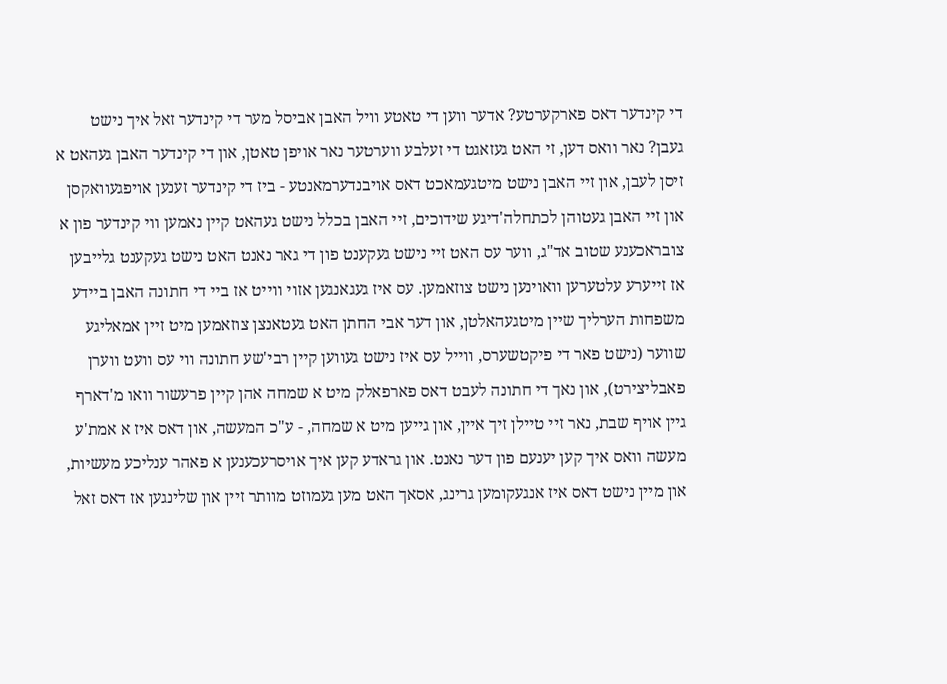די קינדער דאס פארקערטע? אדער ווען די טאטע וויל האבן אביסל מער די קינדער זאל איך נישט געבן? נאר וואס דען, זי האט געזאגט די זעלבע ווערטער נאר אויפן טאטן, און די קינדער האבן געהאט א זיסן לעבן, און זיי האבן נישט מיטגעמאכט דאס אויבנדערמאנטע - ביז די קינדער זענען אויפגעוואקסן און זיי האבן געטוהן לכתחלה'דיגע שידוכים, זיי האבן בכלל נישט געהאט קיין נאמען ווי קינדער פון א צובראכענע שטוב אד"ג, ווער עס האט זיי נישט געקענט פון די גאר נאנט האט נישט געקענט גלייבען אז זייערע עלטערען וואוינען נישט צוזאמען. עס איז געגאנגען אזוי ווייט אז ביי די חתונה האבן ביידע משפחות הערליך שיין מיטגעהאלטן, און דער אבי החתן האט געטאנצן צוזאמען מיט זיין אמאליגע שווער (נישט פאר די פיקטשערס, ווייל עס איז נישט געווען קיין רבי'שע חתונה ווי עס וועט ווערן פאבליצירט), און נאך די חתונה לעבט דאס פארפאלק מיט א שמחה אהן קיין פרעשור וואו מ'דארף גיין אויף שבת, נאר זיי טיילן זיך איין, און גייען מיט א שמחה, - ע"כ המעשה, און דאס איז א אמת'ע מעשה וואס איך קען יענעם פון דער נאנט. און גראדע קען איך אויסרעכענען א פאהר ענליכע מעשיות, און מיין נישט דאס איז אנגעקומען גרינג, אסאך האט מען געמוזט מוותר זיין און שלינגען אז דאס זאל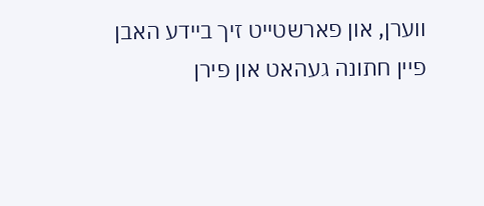ווערן, און פארשטייט זיך ביידע האבן פיין חתונה געהאט און פירן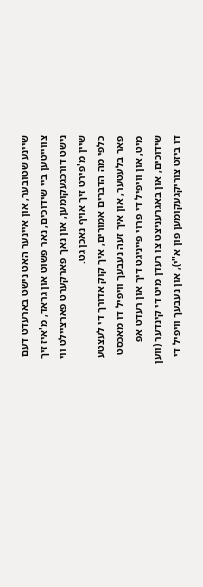שיינע שטובער, און איינער האט נישט בארעדט דעם צווייטען ביי שידוכים, נאר פשוט און גראד, מ'איז זיך נישט דורכגעקומען, און נאך פארקערט פארציילט ווי שיין מ'פירט זיך אויף נאכן גט.
כלפי מה הדברים אמורים, איך קוק אדורך די לעצטע פאר בלעטער, און איך זעה נעבעך וויפיל דו מאכסט מיט, און וויפיל די פרוי פייניגט דיך און רעדט אפ שידוכים, און באגרעניצט צו רעדן מיט די קינדער (ווען דו ביזט צוריקגעקומען פון א"י), און נעבעך וויפיל די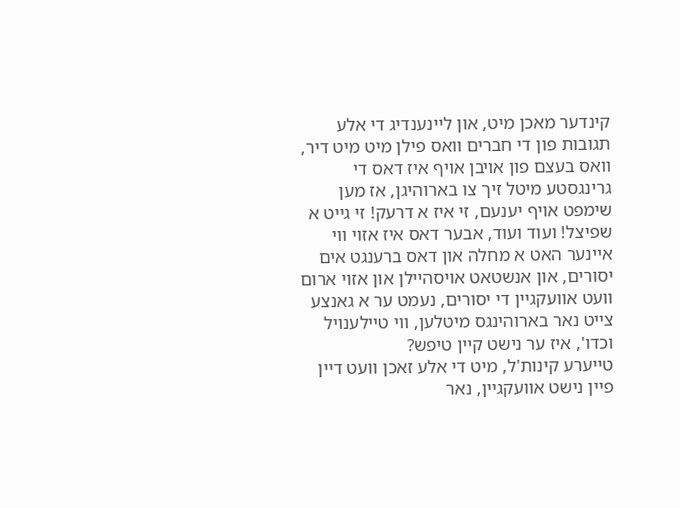קינדער מאכן מיט, און ליינענדיג די אלע תגובות פון די חברים וואס פילן מיט מיט דיר, וואס בעצם פון אויבן אויף איז דאס די גרינגסטע מיטל זיך צו בארוהיגן, אז מען שימפט אויף יענעם, זי איז א דרעק! זי גייט א שפיצל! ועוד ועוד, אבער דאס איז אזוי ווי איינער האט א מחלה און דאס ברענגט אים יסורים, און אנשטאט אויסהיילן און אזוי ארום וועט אוועקגיין די יסורים, נעמט ער א גאנצע צייט נאר בארוהינגס מיטלען, ווי טיילענויל וכדו', איז ער נישט קיין טיפש?
טייערע קינות'ל, מיט די אלע זאכן וועט דיין פיין נישט אוועקגיין, נאר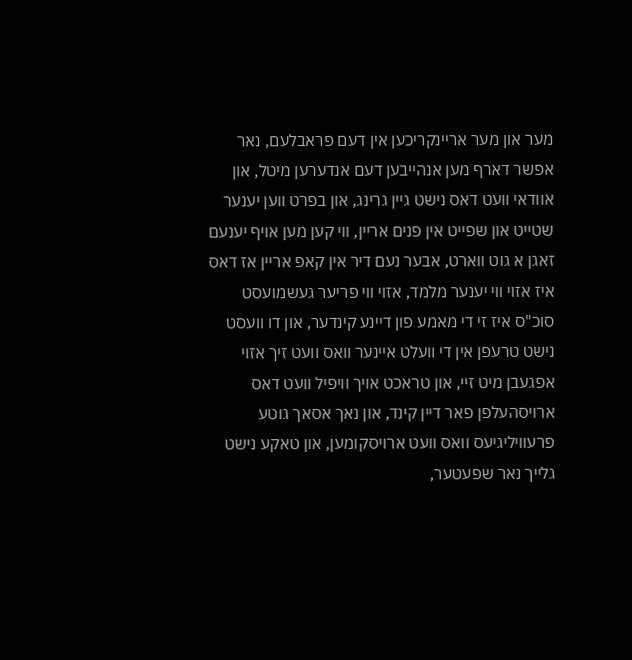מער און מער אריינקריכען אין דעם פראבלעם, נאר אפשר דארף מען אנהייבען דעם אנדערען מיטל, און אוודאי וועט דאס נישט גיין גרינג, און בפרט ווען יענער שטייט און שפייט אין פנים אריין, ווי קען מען אויף יענעם זאגן א גוט ווארט, אבער נעם דיר אין קאפ אריין אז דאס איז אזוי ווי יענער מלמד, אזוי ווי פריער געשמועסט סוכ"ס איז זי די מאמע פון דיינע קינדער, און דו וועסט נישט טרעפן אין די וועלט איינער וואס וועט זיך אזוי אפגעבן מיט זיי, און טראכט אויך וויפיל וועט דאס ארויסהעלפן פאר דיין קינד, און נאך אסאך גוטע פרעוויליגיעס וואס וועט ארויסקומען, און טאקע נישט גלייך נאר שפעטער,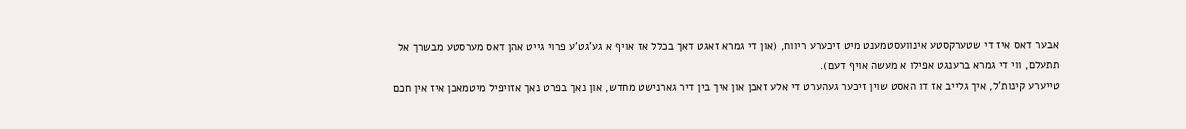אבער דאס איז די שטערקסטע אינוועסטמענט מיט זיכערע ריווח, (און די גמרא זאגט דאך בכלל אז אויף א גע'גט'ע פרוי גייט אהן דאס מערסטע מבשרך אל תתעלם, ווי די גמרא ברענגט אפילו א מעשה אויף דעם).
טייערע קינות'ל, איך גלייב אז דו האסט שוין זיכער געהערט די אלע זאכן און איך בין דיר גארנישט מחדש, און נאך בפרט נאך אזויפיל מיטמאכן איז אין חכם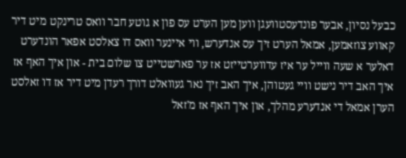כבעל נסיון, אבער פונדעסטוועגן ווען מען הערט עס פון א גוטע חבר וואס טרינקט מיט דיר קאווע צוזאמען, אמאל הערט זיך עס אנדערש, ווי איינער וואס דו צאלסט אפאר הונדערט דאלער א שעה ווייל ער איז עדווערטייזט אז ער פארשטייט צו שלום בית - און איך האף אז איך האב דיר נישט וויי געטוהן, איך האב זיך נאר געוואלט דורך רעדן מיט דיר אז דו זאלסט הערן אמאל די אנדערע מהלך, און איך האף אז מ'זאל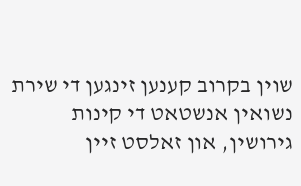שוין בקרוב קענען זינגען די שירת נשואין אנשטאט די קינות גירושין, און זאלסט זיין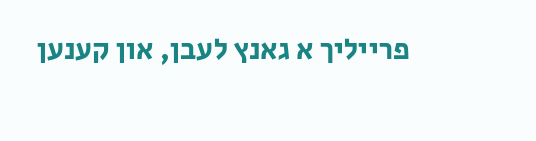פרייליך א גאנץ לעבן, און קענען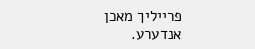פרייליך מאכן אנדערע.